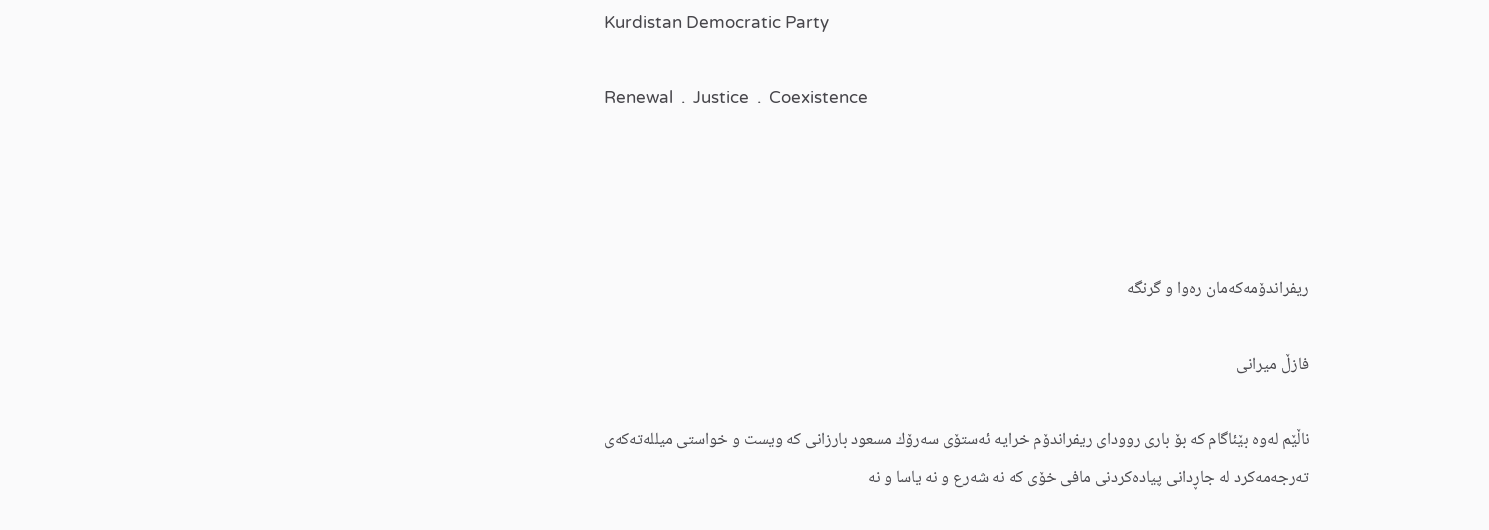Kurdistan Democratic Party

Renewal  .  Justice  .  Coexistence




ریفراندۆمه‌كه‌مان ره‌وا و گرنگه‌

فازڵ میرانى

ناڵێم له‌وه‌ بێئاگام كه‌ بۆ بارى رووداى ریفراندۆم خرایه‌ ئه‌ستۆى سه‌رۆك مسعود بارزانى كه‌ ویست و خواستى میلله‌ته‌كه‌ى ته‌رجەمه‌كرد له‌ جاڕدانى پیاده‌كردنى مافى خۆى كه‌ نه‌ شه‌رع و نه‌ یاسا و نه‌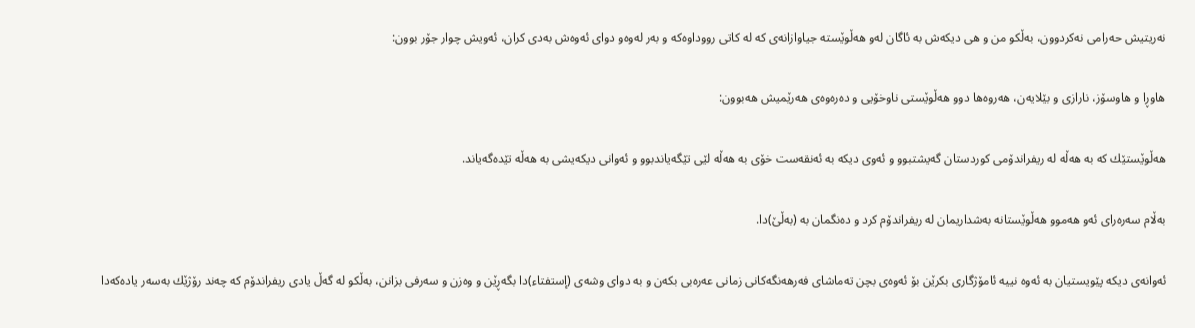نه‌ریتیش حه‌رامى نه‌كردوون، به‌ڵكو من و هى دیكه‌ش به‌ ئاگان له‌و هه‌ڵوێسته‌ جیاوازانه‌ى كه‌ له‌ كاتى رووداوه‌كه‌ و به‌ر له‌وه‌و دواى ئه‌وه‌ش به‌دی كران، ئه‌ویش چوار جۆر بوون:

هاوڕا و هاوسۆز، نارازى و بێلایه‌ن، هه‌روه‌ها دوو هه‌ڵوێستى ناوخۆیی و ده‌ره‌وه‌ى هه‌رێمیش هه‌بوون:

هه‌ڵوێستێك كه‌ به‌ هه‌ڵه‌ له‌ ریفراندۆمى كوردستان گه‌یشتبوو و ئه‌وى دیكه‌ به‌ ئه‌نقه‌ست خۆى به‌ هه‌ڵه‌ لێى تێگه‌یاندبوو و ئه‌وانى دیكه‌یشى به‌ هه‌ڵه‌ تێده‌گه‌یاند.

به‌ڵام سه‌ره‌راى ئه‌و هه‌موو هه‌ڵوێستانه‌ به‌شداریمان له‌ ریفراندۆم كرد و ده‌نگمان به‌ (به‌ڵێ)دا.

ئه‌وانەى‌ دیكه‌ پێویستیان به‌ ئه‌وه‌ نییه‌ ئامۆژگارى بكرێن بۆ ئه‌وه‌ى بچن ته‌ماشاى فه‌رهه‌نگه‌كانى زمانى عه‌ره‌بى بكه‌ن و به‌ دواى وشه‌ى (إستفتاء)دا بگه‌ڕێن و وه‌زن و سه‌رفى بزانن، به‌ڵكو له‌ گه‌ڵ یادى ریفراندۆم كه‌ چه‌ند رۆژێك به‌سه‌ر یاده‌كه‌دا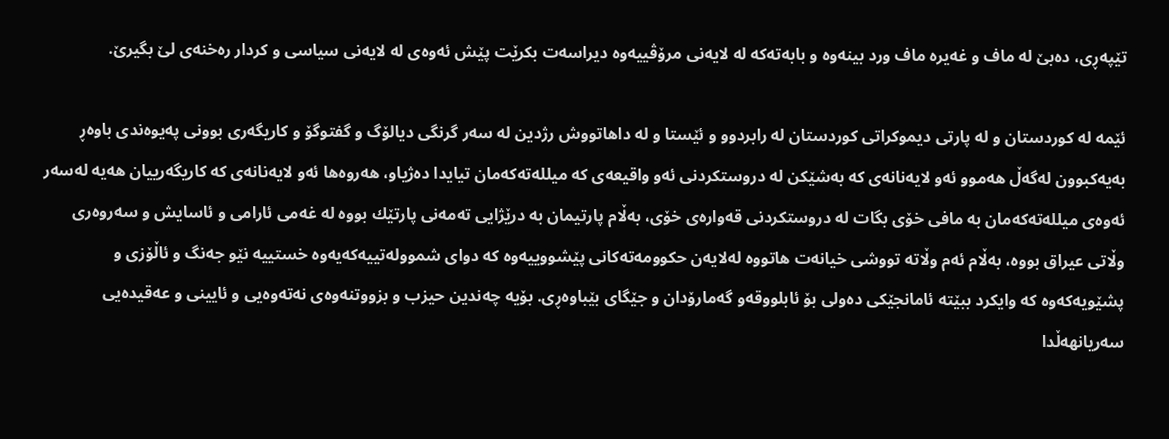تێپه‌ڕى، ده‌بێ له‌ ماف و غه‌یره‌ ماف ورد بینه‌وه‌ و بابه‌ته‌كه‌ له‌ لایه‌نى مرۆڤییه‌وه‌ دیراسه‌ت بكرێت پێش ئه‌وه‌ى له‌ لایه‌نى سیاسى و كردار ره‌خنه‌ى لێ بگیرێ.

ئێمه‌ له‌ كوردستان و له‌ پارتى دیموكراتى كوردستان له‌ رابردوو و ئێستا و له‌ داهاتووش رژدین له‌ سه‌ر گرنگى دیالۆگ و گفتوگۆ و كاریگه‌رى بوونى په‌یوه‌ندى باوه‌ڕ به‌یه‌كبوون له‌گه‌ڵ هه‌موو ئه‌و لایه‌نانه‌ى كه‌ به‌شێكن له‌ دروستكردنى ئه‌و واقیعه‌ى كه‌ میلله‌ته‌كه‌مان تیایدا ده‌ژیاو، هه‌روه‌ها ئه‌و لایه‌نانه‌ى كه‌ كاریگه‌رییان هه‌یه‌ له‌سه‌ر ئه‌وه‌ى میلله‌ته‌كه‌مان به‌ مافى خۆى بگات له دروستكردنى قه‌واره‌ى خۆى، به‌ڵام پارتیمان به‌ درێژایى ته‌مه‌نى پارتێك بووه‌ له‌ غه‌مى ئارامى و ئاسایش و سه‌روه‌رى وڵاتى عیراق بووه‌، به‌ڵام ئه‌م وڵاته‌ تووشى خیانه‌ت هاتووه‌ له‌لایه‌ن حكوومه‌ته‌كانى پێشووییه‌وه كه‌ دواى شمووله‌تییه‌كه‌یه‌وه‌ خستییه‌ نێو جه‌نگ و ئاڵۆزى و پشێویه‌كه‌وه‌ كه‌ وایكرد ببێته‌ ئامانجێكى ده‌ولى بۆ ئابلووقه‌و گه‌مارۆدان و جێگاى بێباوه‌ڕى. بۆیه‌ چه‌ندین حیزب و بزووتنه‌وه‌ى نه‌ته‌وه‌یى و ئایینى و عه‌قیده‌یى سه‌ریانهه‌ڵدا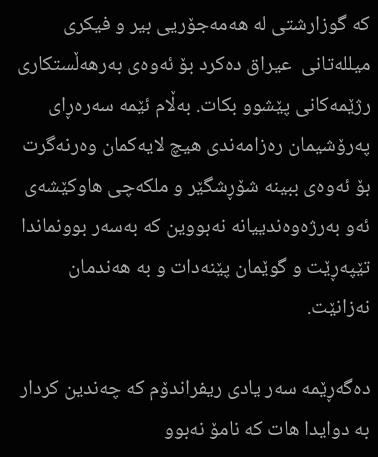كه‌ گوزارشتى له‌ هه‌مه‌جۆریى بیر و فیكرى میلله‌تانى  عیراق ده‌كرد‌ بۆ ئه‌وه‌ى به‌رهه‌ڵستكارى رژێمه‌كانى پێشوو بكات. به‌ڵام ئێمه‌ سه‌ره‌ڕاى په‌رۆشیمان ره‌زامه‌ندى هیچ لایه‌كمان وه‌رنه‌گرت بۆ ئه‌وه‌ى ببینه‌ شۆڕشگێر و ملكه‌چى هاوكێشه‌ى ئه‌و به‌رژه‌وه‌ندییانه‌ نه‌بووین كه‌ به‌سه‌ر بوونماندا تێپه‌ڕێت و گوێمان پێنه‌دات و به‌ هه‌ندمان نه‌زانێت.

ده‌گه‌ڕێمه‌ سه‌ر یادى ریفراندۆم كه‌ چه‌ندین كردار به‌ دوایدا هات كه‌ نامۆ نه‌بوو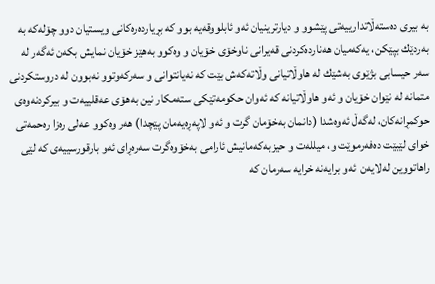به‌ بیرى ده‌سته‌ڵاتدارییه‌تى پێشوو و دیارترینیان ئه‌و ئابلووقه‌یه‌ بوو كه‌ بڕیارده‌ره‌كانى ویستیان دوو چۆله‌كه‌ به‌ به‌ردێك بپێكن، یه‌كه‌میان هه‌نارده‌كردنى قه‌یرانى ناوخۆى خۆیان و وه‌كوو به‌هێز خۆیان نمایش بكه‌ن ئه‌گه‌ر له‌ سه‌ر حیسابى بژێوى به‌شێك له‌ هاوڵاتیانى وڵاته‌كه‌ش بێت كه‌ نه‌یانتوانى و سه‌ركه‌وتوو نه‌بوون له‌ دروستكردنى متمانه‌ له‌ نێوان خۆیان و ئه‌و هاوڵاتیانه‌ كه‌ ئه‌وان حكومه‌تێكى سته‌مكار نین به‌هۆى عه‌قلییه‌ت و بیركردنه‌وه‌ى  حوكمڕانه‌كان، له‌گه‌ڵ ئه‌وه‌شدا (دانمان به‌خۆمان گرت و ئه‌و لاپه‌ڕه‌یه‌مان پێچدا) هه‌ر وه‌كوو عه‌لى ره‌زا ره‌حمه‌تى خواى لێبێت ده‌فه‌رموێت و، میلله‌ت و حیزبه‌كه‌مانیش ئارامى به‌خۆوه‌گرت سه‌ره‌ڕاى ئه‌و بارقورسییه‌ى كه‌ لێى راهاتووین له‌لایه‌ن  ئه‌و برایه‌نه‌ خرایه‌ سه‌رمان كه‌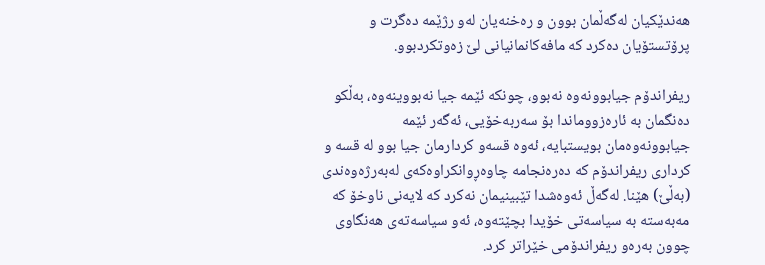هه‌ندێكیان له‌گه‌ڵمان بوون و ره‌خنه‌یان له‌و رژێمه‌ ده‌گرت و پرۆتستۆیان ده‌كرد كه‌ مافه‌كانمانیانى لێ زه‌وتكردبوو.

ریفراندۆم جیابوونه‌وه‌ نه‌بوو، چونكه‌ ئێمه‌ جیا نه‌بووینه‌وه‌، به‌ڵكو ده‌نگمان به‌ ئاره‌زووماندا بۆ سه‌ربه‌خۆیى، ئه‌گه‌ر ئێمه‌ جیابوونه‌وه‌مان بویستبایه‌، ئه‌وه‌ قسه‌و كردارمان جیا بوو له‌ قسه‌ و كردارى ریفراندۆم كه‌ ده‌ره‌نجامه‌ چاوه‌ڕوانكراوه‌كه‌ى له‌به‌رژه‌وه‌ندى (به‌ڵێ) هێنا. له‌گه‌ڵ ئه‌وه‌شدا تێبینیمان نه‌كرد كه‌ لایه‌نى ناوخۆ كه‌ مه‌به‌سته به‌ سیاسه‌تى خۆیدا بچێته‌وه‌، ئه‌و سیاسه‌ته‌ى هه‌نگاوى چوون به‌ره‌و ریفراندۆمى خێراتر كرد.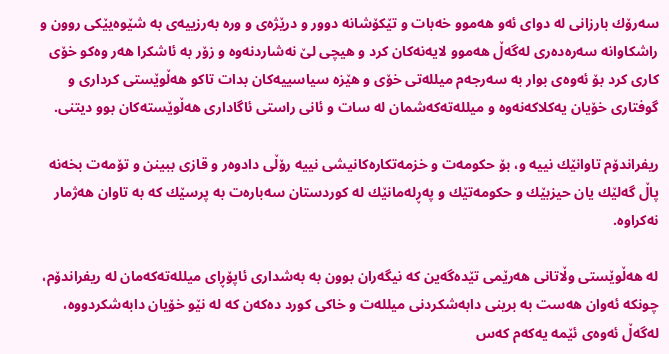سه‌رۆك بارزانى له‌ دواى ئه‌و هه‌موو خه‌بات و تێكۆشانه‌ دوور و درێژه‌ى و وره ‌به‌رزییه‌ى به‌ شێوه‌یێكى روون و راشكاوانه‌ سه‌ره‌ده‌رى له‌گه‌ڵ هه‌موو لایه‌نه‌كان كرد و هیچى لێ نه‌شاردنه‌وه‌ و زۆر به‌ ئاشكرا هه‌ر وه‌كو خۆى كارى كرد بۆ ئه‌وه‌ى بوار به‌ سه‌رجه‌م میلله‌تى خۆى و هێزه‌ سیاسییه‌كان بدات تاكو هه‌ڵوێستى كردارى و گوفتارى خۆیان یه‌كلاكه‌نه‌وه‌ و میلله‌ته‌كه‌شمان له‌ سات و ئانى راستى ئاگادارى هه‌ڵوێسته‌كان بوو دیتنى.

ریفراندۆم تاوانێك نییه‌ و، بۆ حكومه‌ت و خزمه‌تكاره‌كانیشى نییه‌ رۆڵى دادوه‌ر و قازى ببینن و تۆمه‌ت بخه‌نه‌ پاڵ گه‌لێك یان حیزبێك و حكومه‌تێك و په‌ڕله‌مانێك له‌ كوردستان سه‌باره‌ت به‌ پرسێك كه‌ به‌ تاوان هه‌ژمار نه‌كراوه‌.

له‌ هه‌ڵوێستى وڵاتانى هه‌رێمى تێده‌گه‌ین كه‌ نیگه‌ران بوون به‌ به‌شدارى ئاپۆڕاى میلله‌ته‌كه‌مان له‌ ریفراندۆم، چونكه‌ ئه‌وان هه‌ست به‌ برینى دابه‌شكردنى میلله‌ت و خاكى كورد ده‌كه‌ن كه‌ له‌ نێو خۆیان دابه‌شكردووه‌، له‌گه‌ڵ ئه‌وه‌ى ئێمه‌ یه‌كه‌م كه‌س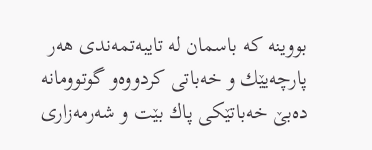بووینه‌ كه‌ باسمان له‌ تایبه‌تمه‌ندى هه‌ر پارچه‌یێك و خه‌باتى كردووه‌و گوتوومانه‌ ده‌بێ خه‌باتێكى پاك بێت و شه‌رمه‌زارى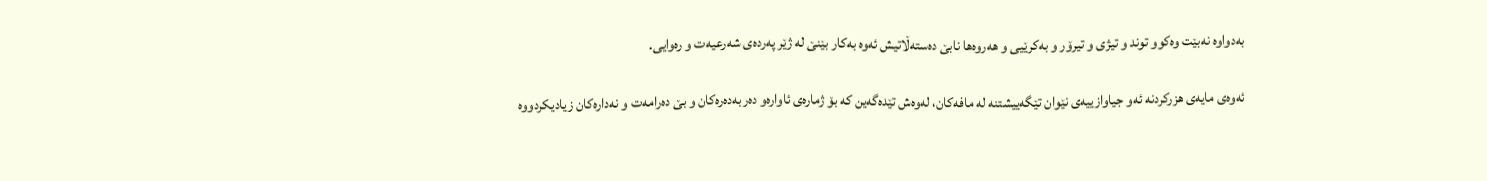به‌دواوه‌ نه‌بێت وه‌كوو توند و تیژى و تیرۆر و به‌كرێیى و هه‌روه‌ها نابێ ده‌سته‌ڵاتیش ئه‌وه‌ به‌كار بێنێ له‌ ژێر په‌رده‌ى شه‌رعیه‌ت و ره‌وایى.

ئه‌وه‌ى مایه‌ى هزركردنه‌ ئه‌و جیاوازییه‌ى نێوان تێگه‌ییشتنه‌ له‌ مافه‌كان، له‌وه‌ش تێده‌گه‌ین كه‌ بۆ ژماره‌ى ئاواره‌و ده‌ربه‌ده‌ره‌كان و بێ ده‌رامه‌ت و نه‌داره‌كان زیادیكردووه‌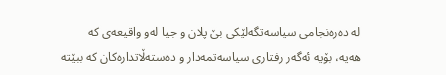له‌ ده‌ره‌نجامى سیاسه‌تگه‌لێكى بێ پلان و جیا له‌و واقیعه‌ى كه‌ هه‌یه‌، بۆیه‌ ئه‌گه‌ر رفتارى سیاسه‌تمه‌دار و ده‌سته‌ڵاتداره‌كان كه‌ ببێته‌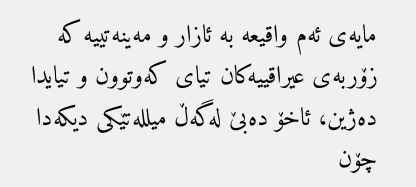مایه‌ى ئه‌م واقیعه‌ به‌ ئازار و مه‌ینه‌تییه‌ كه‌ زۆربه‌ى عیراقییه‌كان تیاى كه‌وتوون و تیایدا ده‌ژین، ئاخۆ ده‌بێ له‌گه‌ڵ میلله‌تێكى دیكه‌دا چۆن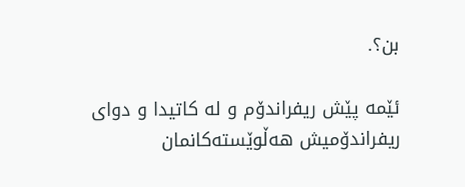بن؟.

ئێمه‌ پێش ریفراندۆم و له‌ كاتیدا و دواى ریفراندۆمیش هه‌ڵوێسته‌كانمان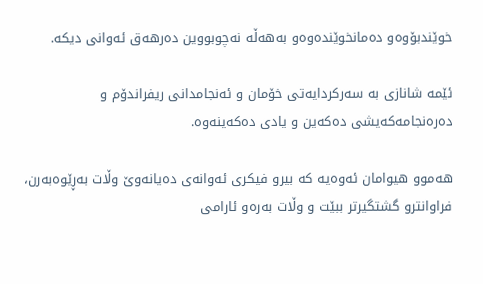خوێندبۆوه‌و ده‌مانخوێنده‌وه‌و به‌هه‌ڵه‌ نه‌چوبووین ده‌رهه‌ق ئه‌‌وانى دیكه‌.

ئێمه‌ شانازى به‌ سه‌ركردایه‌تى خۆمان و ئه‌نجامدانى ریفراندۆم و ده‌ره‌نجامه‌كه‌یشى ده‌كه‌ین و یادى ده‌كه‌ینه‌وه‌.

هه‌موو هیوامان ئه‌وه‌یه‌ كه‌ بیرو فیكرى ئه‌وانه‌ى ده‌یانه‌وێ وڵات به‌ڕێوه‌به‌رن، فراوانترو گشتگیرتر ببێت و وڵات به‌ره‌و ئارامى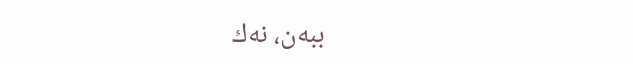ببه‌ن، نه‌ك‌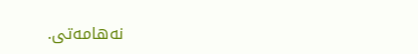نه‌هامه‌تى.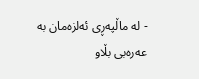- له‌ ماڵپه‌ڕى ئه‌لزه‌مان به‌ عه‌ره‌بى بڵاو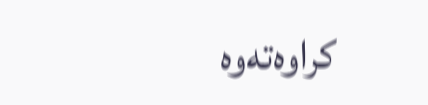كراوه‌ته‌وه‌